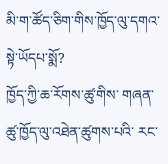མི་ག་ཚོད་ཅིག་གིས་ཁྱོད་ལུ་དགའ་སྟེ་ཡོདཔ་སྨོ?
ཁྱོད་ཀྱི་ཆ་རོགས་ཚུ་གིས་ གཞན་ཚུ་ཁྱོད་ལུ་འཐེན་ཚུགས་པའི་ རང་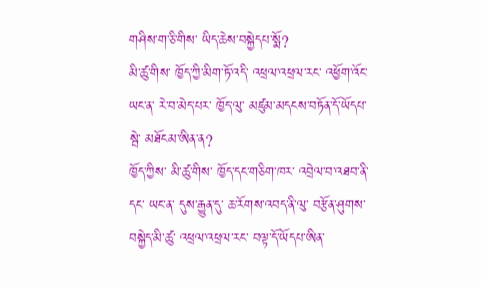གཤིས་ག་ཅི་གིས་ ཡིད་ཆེས་བསྐྱེདཔ་སྨོ?
མི་ཚུ་གིས་ ཁྱོད་ཀྱི་མིག་ཏོ་འདི་ འཕྲལ་འཕྲལ་རང་ འཕྱོག་འོང་ ཡང་ན་ རེ་བ་མེད་པར་ ཁྱོད་ལུ་ མཛུམ་མདངས་བཏོན་དོ་ཡོདཔ་སྦེ་ མཐོངམ་ཨིན་ན?
ཁྱོད་ཀྱིས་ མི་ཚུ་གིས་ ཁྱོད་དང་གཅིག་ཁར་ འབྲེལ་བ་འཐབ་ནི་དང་ ཡང་ན་ དུས་རྒྱུན་དུ་ ཆ་རོགས་འབད་ནི་ལུ་ བརྩོན་ཤུགས་བསྐྱེད་མི་ཚུ་ འཕྲལ་འཕྲལ་རང་ བལྟ་དོ་ཡོདཔ་ཨིན་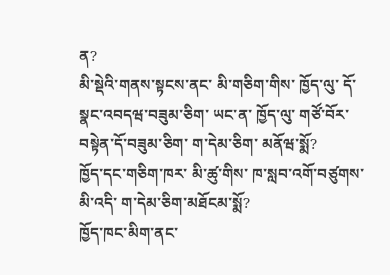ན?
མི་སྡེའི་གནས་སྟངས་ནང་ མི་གཅིག་གིས་ ཁྱོད་ལུ་ དོ་སྣང་འབདཝ་བཟུམ་ཅིག་ ཡང་ན་ ཁྱོད་ལུ་ གཙོ་བོར་བསྟེན་དོ་བཟུམ་ཅིག་ ག་དེམ་ཅིག་ མནོཝ་སྨོ?
ཁྱོད་དང་གཅིག་ཁར་ མི་ཚུ་གིས་ ཁ་སླབ་འགོ་བཙུགས་མི་འདི་ ག་དེམ་ཅིག་མཐོངམ་སྨོ?
ཁྱོད་ཁང་མིག་ནང་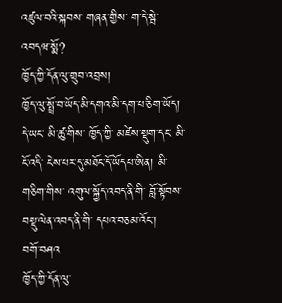འཛུལ་བའི་སྐབས་ གཞན་གྱིས་ ག་དེ་སྦེ་ འབདཝ་སྨོ?
ཁྱོད་ཀྱི་དོན་ལུ་གྲུབ་འབྲས།
ཁྱོད་ལུ་སྤྲོ་བ་ཡོད་མི་དགའ་མི་དག་པ་ཅིག་ཡོད།
དེ་ཡང་ མི་ཚུ་གིས་ ཁྱོད་ཀྱི་ མཛེས་སྡུག་དང་ མི་ངོ་འདི་ ངེས་པར་དུ་མཐོང་དོ་ཡོདཔ་ཨིན། མི་གཅིག་གིས་ འགུལ་སྐྱོད་འབད་ནི་གི་ བློ་སྟོབས་བསྡུ་ལེན་འབད་ནི་གི་ དཔའ་བཅམ་འོང་།
བགོ་བཤའ
ཁྱོད་ཀྱི་དོན་ལུ་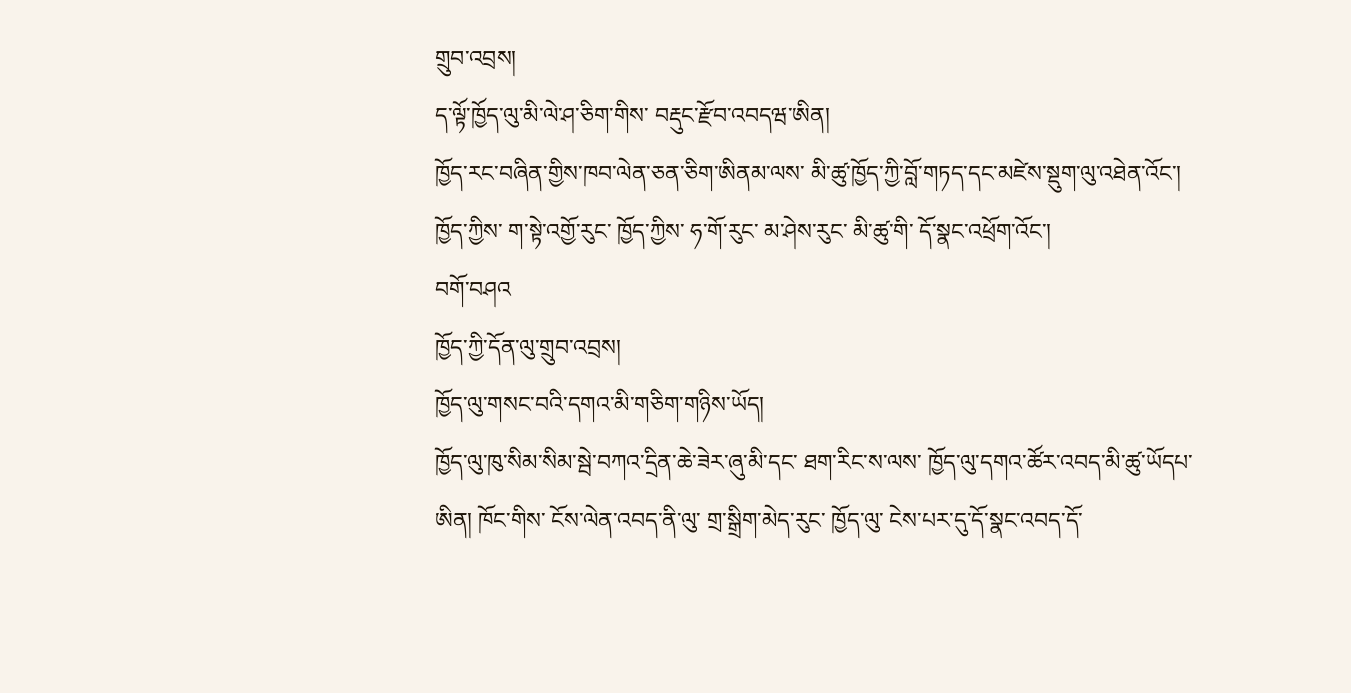གྲུབ་འབྲས།
ད་ལྟོ་ཁྱོད་ལུ་མི་ལེ་ཤ་ཅིག་གིས་ བརྡུང་རྫོབ་འབདཝ་ཨིན།
ཁྱོད་རང་བཞིན་གྱིས་ཁབ་ལེན་ཅན་ཅིག་ཨིནམ་ལས་ མི་ཚུ་ཁྱོད་ཀྱི་བློ་གཏད་དང་མཛེས་སྡུག་ལུ་འཐེན་འོང་། ཁྱོད་ཀྱིས་ ག་སྟེ་འགྱོ་རུང་ ཁྱོད་ཀྱིས་ ཧ་གོ་རུང་ མ་ཤེས་རུང་ མི་ཚུ་གི་ དོ་སྣང་འཕྲོག་འོང་།
བགོ་བཤའ
ཁྱོད་ཀྱི་དོན་ལུ་གྲུབ་འབྲས།
ཁྱོད་ལུ་གསང་བའི་དགའ་མི་གཅིག་གཉིས་ཡོད།
ཁྱོད་ལུ་ཁུ་སིམ་སིམ་སྦེ་བཀའ་དྲིན་ཆེ་ཟེར་ཞུ་མི་དང་ ཐག་རིང་ས་ལས་ ཁྱོད་ལུ་དགའ་ཚོར་འབད་མི་ཚུ་ཡོདཔ་ཨིན། ཁོང་གིས་ ངོས་ལེན་འབད་ནི་ལུ་ གྲ་སྒྲིག་མེད་རུང་ ཁྱོད་ལུ་ ངེས་པར་དུ་དོ་སྣང་འབད་དོ་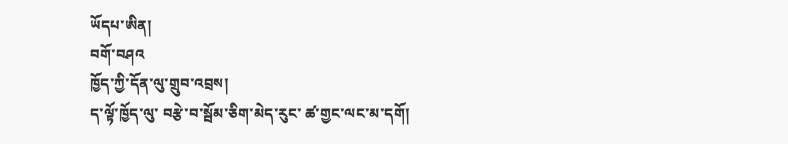ཡོདཔ་ཨིན།
བགོ་བཤའ
ཁྱོད་ཀྱི་དོན་ལུ་གྲུབ་འབྲས།
ད་ལྟོ་ཁྱོད་ལུ་ བརྩེ་བ་སྦོམ་ཅིག་མེད་རུང་ ཚ་གྱང་ལང་མ་དགོ།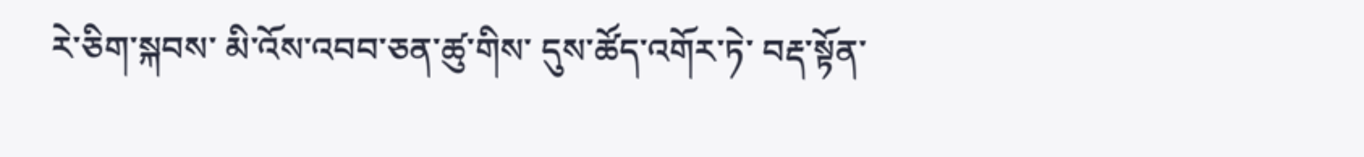རེ་ཅིག་སྐབས་ མི་འོས་འབབ་ཅན་ཚུ་གིས་ དུས་ཚོད་འགོར་ཏེ་ བརྡ་སྟོན་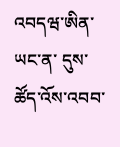འབདཝ་ཨིན་ ཡང་ན་ དུས་ཚོད་འོས་འབབ་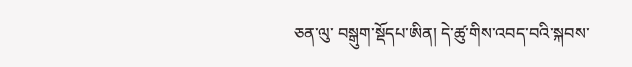ཅན་ལུ་ བསྒུག་སྡོདཔ་ཨིན། དེ་ཚུ་གིས་འབད་བའི་སྐབས་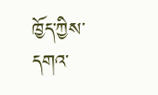ཁྱོད་ཀྱིས་ དགའ་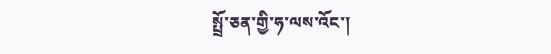སྤྲོ་ཅན་གྱི་ཧ་ལས་འོང་།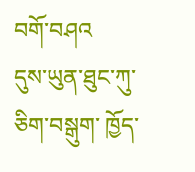བགོ་བཤའ
དུས་ཡུན་ཐུང་ཀུ་ཅིག་བསྒུག་ ཁྱོད་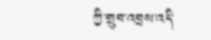ཀྱི་གྲུབ་འབྲས་འདི་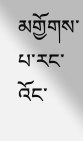མགྱོགས་པ་རང་འོང་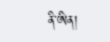ནི་ཨིན།